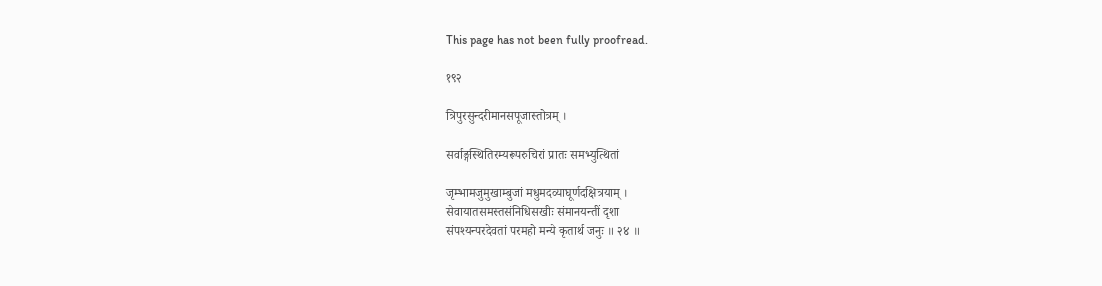This page has not been fully proofread.

१९२

त्रिपुरसुन्दरीमानसपूजास्तोत्रम् ।

सर्वाङ्गस्थितिरम्यरूपरुचिरां प्रातः समभ्युत्थितां

जृम्भामजुमुखाम्बुजां मधुमदव्याघूर्णदक्षित्रयाम् ।
सेवायातसमस्तसंनिधिसखीः संमानयन्तीं दृशा
संपश्यन्परदेवतां परमहो मन्ये कृतार्थ जनुः ॥ २४ ॥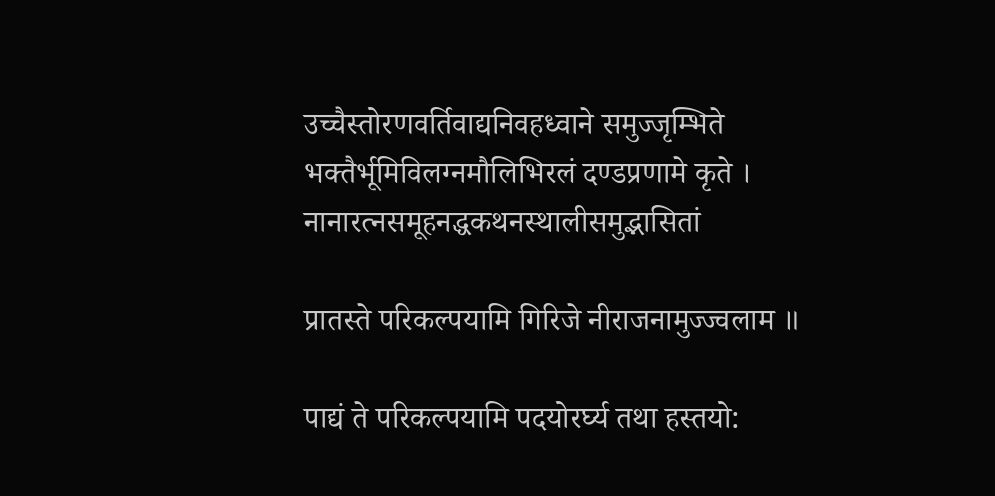उच्चैस्तोरणवर्तिवाद्यनिवहध्वाने समुज्जृम्भिते
भक्तैर्भूमिविलग्नमौलिभिरलं दण्डप्रणामे कृते ।
नानारत्नसमूहनद्धकथनस्थालीसमुद्भासितां

प्रातस्ते परिकल्पयामि गिरिजे नीराजनामुज्ज्वलाम ॥

पाद्यं ते परिकल्पयामि पदयोरर्घ्य तथा हस्तयो: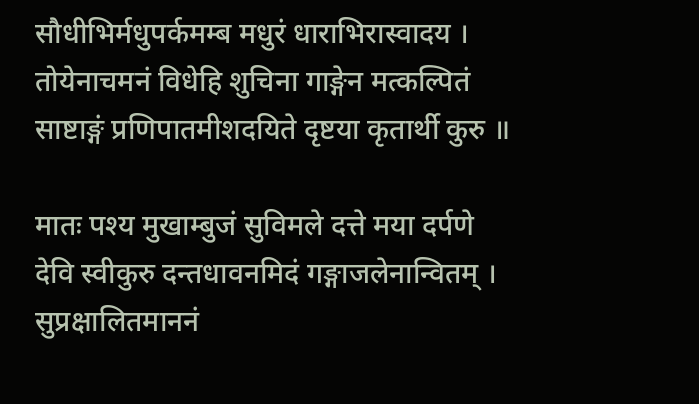सौधीभिर्मधुपर्कमम्ब मधुरं धाराभिरास्वादय ।
तोयेनाचमनं विधेहि शुचिना गाङ्गेन मत्कल्पितं
साष्टाङ्गं प्रणिपातमीशदयिते दृष्टया कृतार्थी कुरु ॥

मातः पश्य मुखाम्बुजं सुविमले दत्ते मया दर्पणे
देवि स्वीकुरु दन्तधावनमिदं गङ्गाजलेनान्वितम् ।
सुप्रक्षालितमाननं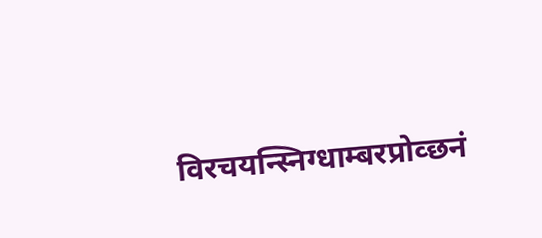विरचयन्स्निग्धाम्बरप्रोव्छनं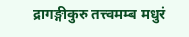द्रागङ्गीकुरु तत्त्वमम्ब मधुरं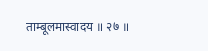ताम्बूलमास्वादय ॥ २७ ॥